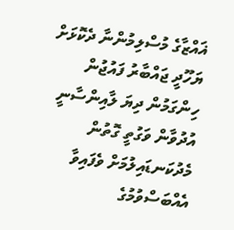ޣައްޒާގެ މުސްލިމުންނާ ދެކޮޅަށް ޔަހޫދީ ޖައްބާރު ފައުޖުން ހިންގަމުން ދިޔަ ލާއިންސާނީ އުދުވާން ވަގުތީ ގޮތުން މެދުކަނޑައިލުމަށް ވެފައިވާ އެއްބަސްވުމުގެ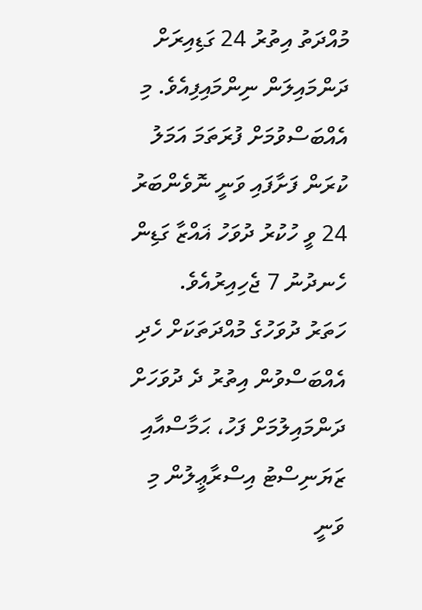މުއްދަތު އިތުރު 24 ގަޑިއިރަށް ދަންމައިލަން ނިންމައިފިއެވެ. މި އެއްބަސްވުމަށް ފުރަތަމަ އަމަލު ކުރަން ފަށާފައި ވަނީ ނޮވެންބަރު 24 ވީ ހުކުރު ދުވަހު ޣައްޒާ ގަޑިން ހެނދުނު 7 ޖެހިއިރުއެވެ.
ހަތަރު ދުވަހުގެ މުއްދަތަކަށް ހެދި އެއްބަސްވުން އިތުރު ދެ ދުވަހަށް ދަންމައިލުމަށް ފަހު، ޙަމާސްއާއި ޒަޔަނިސްޓު އިސްރާޢީލުން މި ވަނީ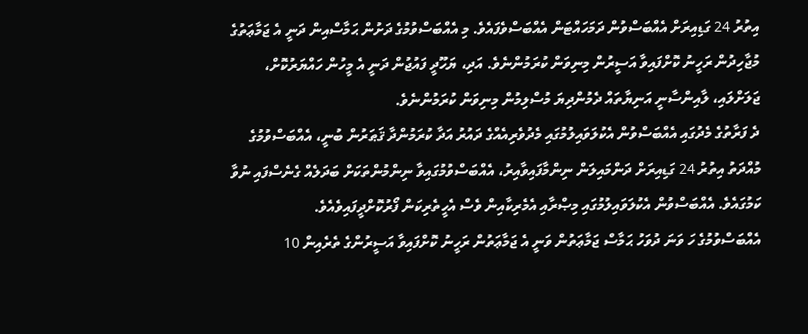އިތުރު 24 ގަޑިއިރަށް އެއްބަސްވުން ދަމަހައްޓަން އެއްބަސްވެފައެވެ. މި އެއްބަސްވުމުގެ ދަށުން ޙަމާސްއިން ދަނީ އެ ޖަމާޢަތުގެ މުޖާހިދުން ރަހީނު ކޮށްފައިވާ އަސީރުން މިނިވަން ކުރަމުންނެވެ. އަދި، ޔަހޫދީ ފައުޖުން ދަނީ އެ މީހުން ހައްޔަރުކޮށް، ޖަލަށްލައި، ލާއިންސާނީ އަނިޔާތައް ދެމުންދިޔަ މުސްލިމުން މިނިވަން ކުރަމުންނެވެ.
ދެ ފަރާތުގެ މެދުގައި އެއްބަސްވުން އެކުލަވައިލުމުގައި މެދުވެރިއެއްގެ ދައުރު އަދާ ކުރަމުންދާ ޤަޠަރުން ބުނީ، އެއްބަސްވުމުގެ މުއްދަތު އިތުރު 24 ގަޑިއިރަށް ދަންމައިލަން ނިންމާފައިވާއިރު، އެއްބަސްވުމުގައިވާ ނިންމުންތަކަށް ބަދަލެއް ގެނެސްފައި ނުވާ ކަމުގައެވެ. އެއްބަސްވުން އެކުލަވައިލުމުގައި މިޞްރާއި އެމެރިކާއިން ވެސް އެހީތެރިކަން ފޯރުކޮށްދީފައިވެއެވެ.
އެއްބަސްވުމުގެ ހަ ވަނަ ދުވަހު ޙަމާސް ޖަމާޢަތުން ވަނީ އެ ޖަމާޢަތުން ރަހީނު ކޮށްފައިވާ އަސީރުންގެ ތެރެއިން 10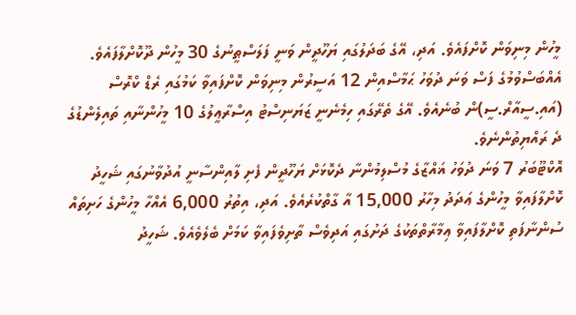މީހުން މިނިވަން ކޮށްފައެވެ. އަދި، އޭގެ ބަދަލުގައި ޔަހޫދީން ވަނީ ފަލަސްޠީނުގެ 30 މީހުން ދޫކޮށްލާފައެވެ. އެއްބަސްވުމުގެ ފަސް ވަނަ ދުވަހު ޙަމާސްއިން 12 އަސީރުން މިނިވަން ކޮށްފައިވާ ކަމުގައި ރެޑް ކްރޮސް (އައި.ސީއާރް.ސީ)ން ބުނެއެވެ. އޭގެ ތެރޭގައި ހިމެނެނީ ޒަޔަނިސްޓު އިސްރާޢީލުގެ 10 މީހުންނާއި ތައިލެންޑުގެ ދެ ރައްޔިތުންނެވެ.
އޮކްޓޫބަރު 7 ވަނަ ދުވަހު ޣައްޒާގެ މުސްލިމުންނާ ދެކޮޅަށް ޔަހޫދީން ފެށި ލާއިންސާނީ އުދުވާނުގައި ޝަހީދު ކޮށްލާފައިވާ މީހުންގެ ޢަދަދު މިހާރު 15,000 އާ ގާތްކުރެއެވެ. އަދި، އިތުރު 6,000 އެއްހާ މީހުންގެ ހަށިތައް ސުންނާފަތި ކޮށްލާފައިވާ ޢިމާރާތްތަކުގެ ދަށުގައި އަދިވެސް ތާށިވެފައިވާ ކަމަށް ބެލެވެއެވެ. ޝަހީދު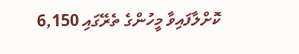ކޮށްލާފައިވާ މީހުންގެ ތެރޭގައި 6,150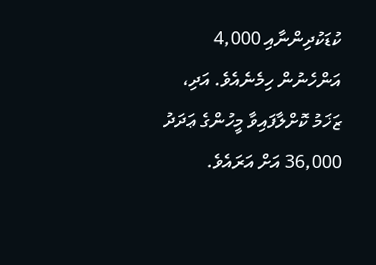ކުޑަކުދިންނާއި 4,000 އަންހެނުން ހިމެނެއެވެ. އަދި، ޒަޚަމު ކޮށްލާފައިވާ މީހުންގެ ޢަދަދު 36,000 އަށް އަރައެވެ.